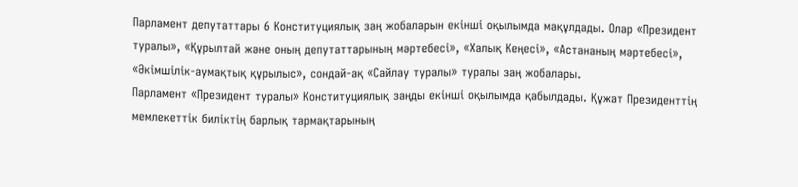Парламент депутаттары 6 Конституциялық заң жобаларын екінші оқылымда мақұлдады. Олар «Президент туралы», «Құрылтай және оның депутаттарының мәртебесі», «Халық Кеңесі», «Астананың мәртебесі», «Әкімшілік-аумақтық құрылыс», сондай-ақ «Сайлау туралы» туралы заң жобалары.
Парламент «Президент туралы» Конституциялық заңды екінші оқылымда қабылдады. Құжат Президенттің мемлекеттік биліктің барлық тармақтарының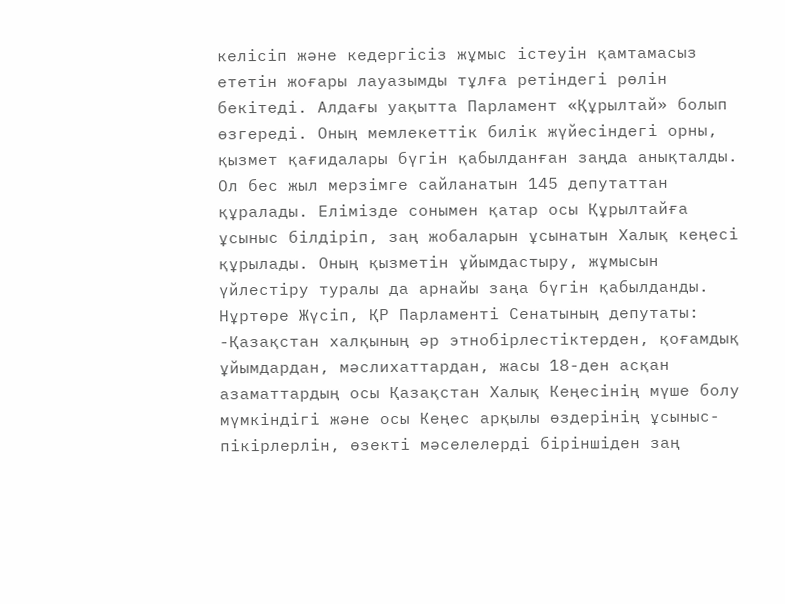келісіп және кедергісіз жұмыс істеуін қамтамасыз ететін жоғары лауазымды тұлға ретіндегі рөлін бекітеді. Алдағы уақытта Парламент «Құрылтай» болып өзгереді. Оның мемлекеттік билік жүйесіндегі орны, қызмет қағидалары бүгін қабылданған заңда анықталды. Ол бес жыл мерзімге сайланатын 145 депутаттан құралады. Елімізде сонымен қатар осы Құрылтайға ұсыныс білдіріп, заң жобаларын ұсынатын Халық кеңесі құрылады. Оның қызметін ұйымдастыру, жұмысын үйлестіру туралы да арнайы заңа бүгін қабылданды.
Нұртөре Жүсіп, ҚР Парламенті Сенатының депутаты:
-Қазақстан халқының әр этнобірлестіктерден, қоғамдық ұйымдардан, мәслихаттардан, жасы 18-ден асқан азаматтардың осы Қазақстан Халық Кеңесінің мүше болу мүмкіндігі және осы Кеңес арқылы өздерінің ұсыныс-пікірлерлін, өзекті мәселелерді біріншіден заң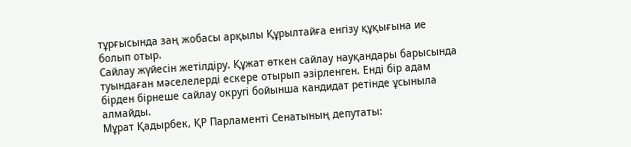тұрғысында заң жобасы арқылы Құрылтайға енгізу құқығына ие болып отыр.
Сайлау жүйесін жетілдіру. Құжат өткен сайлау науқандары барысында туындаған мәселелерді ескере отырып әзірленген. Енді бір адам бірден бірнеше сайлау округі бойынша кандидат ретінде ұсыныла алмайды.
Мұрат Қадырбек, ҚР Парламенті Сенатының депутаты: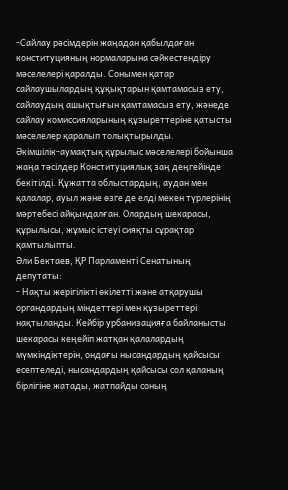-Сайлау рәсімдерін жаңадан қабылдаған конституцияның нормаларына сәйкестендіру мәселелері қаралды. Сонымен қатар сайлаушылардың құқықтарын қамтамасыз ету, сайлаудың ашықтығын қамтамасыз ету, жәнеде сайлау комиссияларының құзыреттеріне қатысты мәселелер қаралып толықтырылды.
Әкімшілік-аумақтық құрылыс мәселелері бойынша жаңа тәсілдер Конституциялық заң деңгейінде бекітілді. Құжатта облыстардың, аудан мен қалалар, ауыл және өзге де елді мекен түрлерінің мәртебесі айқындалған. Олардың шекарасы, құрылысы, жұмыс істеуі сияқты сұрақтар қамтылыпты.
Әли Бектаев, ҚР Парламенті Сенатының депутаты:
- Нақты жерігілікті өкілетті және атқарушы органдардың міндеттері мен құзыреттері нақтыланды. Кейбір урбанизацияға байланысты шекарасы кеңейіп жатқан қалалардың мүмкіндіктерін, ондағы нысандардың қайсысы есептеледі, нысандардың қайсысы сол қаланың бірлігіне жатады, жатпайды соның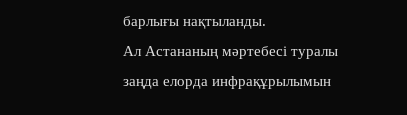барлығы нақтыланды.
Ал Астананың мәртебесі туралы заңда елорда инфрақұрылымын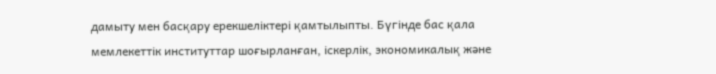дамыту мен басқару ерекшеліктері қамтылыпты. Бүгінде бас қала мемлекеттік институттар шоғырланған, іскерлік, экономикалық және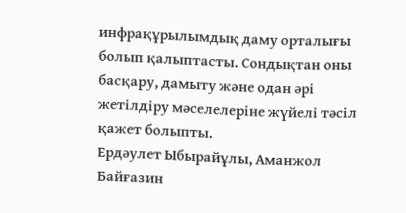инфрақұрылымдық даму орталығы болып қалыптасты. Сондықтан оны басқару, дамыту және одан әрі жетілдіру мәселелеріне жүйелі тәсіл қажет болыпты.
Ердәулет Ыбырайұлы, Аманжол Байғазин